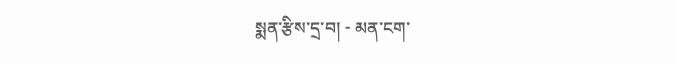སྨན་རྩིས་དྲ་བ། - མན་ངག་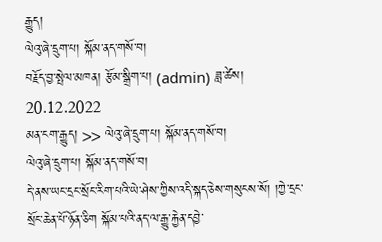རྒྱུད།
ལེའུ་ཞེ་དྲུག་པ། སྐོམ་ནད་གསོ་བ།
བརྗོད་བྱ་སྤེལ་མཁན། རྩོམ་སྒྲིག་པ། (admin) ཟླ་ཚེས། 20.12.2022
མན་ངག་རྒྱུད། >> ལེའུ་ཞེ་དྲུག་པ། སྐོམ་ནད་གསོ་བ།
ལེའུ་ཞེ་དྲུག་པ། སྐོམ་ནད་གསོ་བ།
དེ་ནས་ཡང་དྲང་སྲོང་རིག་པའི་ཡེ་ཤེས་ཀྱིས་འདི་སྐད་ཅེས་གསུངས་སོ། །ཀྱེ་དྲང་སྲོང་ཆེན་པོ་ཉོན་ཅིག སྐོམ་པའི་ནད་ལ་རྒྱུ་རྐྱེན་དབྱེ་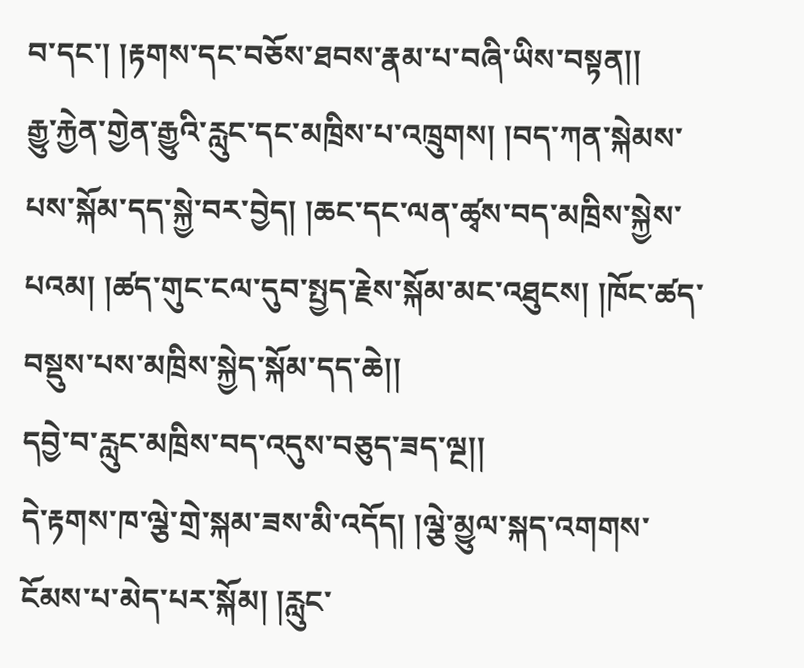བ་དང་། །རྟགས་དང་བཅོས་ཐབས་རྣམ་པ་བཞི་ཡིས་བསྟན།།
རྒྱུ་རྐྱེན་གྱེན་རྒྱུའི་རླུང་དང་མཁྲིས་པ་འཁྲུགས། །བད་ཀན་སྐེམས་པས་སྐོམ་དད་སྐྱེ་བར་བྱེད། །ཆང་དང་ལན་ཚྭས་བད་མཁྲིས་སྐྱེས་པའམ། །ཚད་གུང་ངལ་དུབ་སྤྱད་རྗེས་སྐོམ་མང་འཐུངས། །ཁོང་ཚད་བསྡུས་པས་མཁྲིས་སྐྱེད་སྐོམ་དད་ཆེ།།
དབྱེ་བ་རླུང་མཁྲིས་བད་འདུས་བཅུད་ཟད་ལྔ།།
དེ་རྟགས་ཁ་ལྕེ་གྲེ་སྐམ་ཟས་མི་འདོད། །ལྕེ་མྱུལ་སྐད་འགགས་ངོམས་པ་མེད་པར་སྐོམ། །རླུང་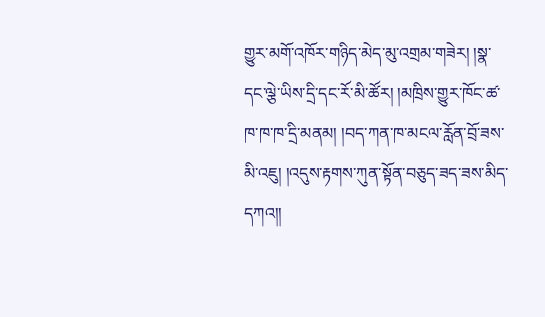གྱུར་མགོ་འཁོར་གཉིད་མེད་མུ་འགྲམ་གཟེར། །སྣ་དང་ལྕེ་ཡིས་དྲི་དང་རོ་མི་ཚོར། །མཁྲིས་གྱུར་ཁོང་ཚ་ཁ་ཁ་ཁ་དྲི་མནམ། །བད་ཀན་ཁ་མངལ་རློན་བྲོ་ཟས་མི་འཇུ། །འདུས་རྟགས་ཀུན་སྟོན་བཅུད་ཟད་ཟས་མིད་དཀའ།།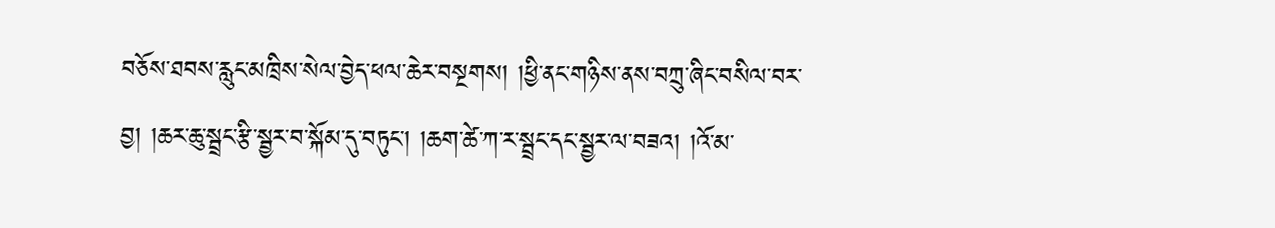བཅོས་ཐབས་རླུང་མཁྲིས་སེལ་བྱེད་ཕལ་ཆེར་བསྔགས། །ཕྱི་ནང་གཉིས་ནས་བཀྲུ་ཞིང་བསིལ་བར་བྱ། །ཆར་ཆུ་སྦྲང་རྩི་སྦྱར་བ་སྐོམ་དུ་བཏུང་། །ཆག་ཚེ་ཀ་ར་སྦྲང་དང་སྦྱར་ལ་བཟའ། །འོ་མ་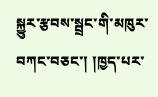སྐྱུར་རྩབས་སྦྲང་གི་མཁུར་བཀང་བཅང་། །ཁྱད་པར་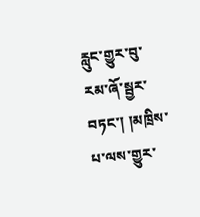རླུང་གྱུར་བུ་རམ་ཞོ་སྦྱར་བཏང་། །མཁྲིས་པ་ལས་གྱུར་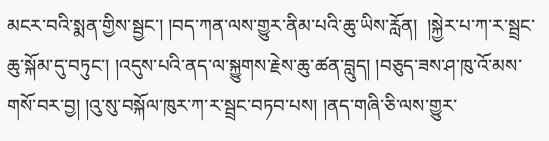མངར་བའི་སྨན་གྱིས་སྦྱང་། །བད་ཀན་ལས་གྱུར་ནིམ་པའི་ཆུ་ཡིས་རློན།  །སྐྱེར་པ་ཀ་ར་སྦྲང་ཆུ་སྐོམ་དུ་བཏུང་། །འདུས་པའི་ནད་ལ་སྐྱུགས་རྗེས་ཆུ་ཚན་བླུད། །བཅུད་ཟས་ཤ་ཁུ་འོ་མས་གསོ་བར་བྱ། །འུ་སུ་བསྐོལ་ཁུར་ཀ་ར་སྦྲང་བཏབ་པས། །ནད་གཞི་ཅི་ལས་གྱུར་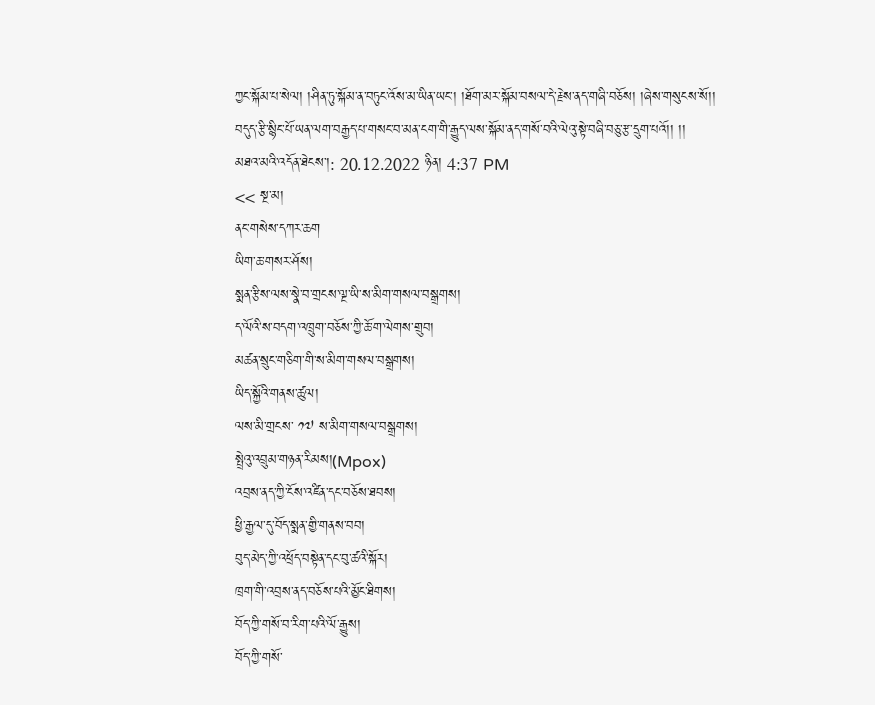ཀྱང་སྐོམ་པ་སེལ། །ཤིན་ཏུ་སྐོམ་ན་བཏུང་འོས་མ་ཡིན་ཡང་། །ཐོག་མར་སྐོམ་བསལ་དེ་རྗེས་ནད་གཞི་བཅོས། །ཞེས་གསུངས་སོ།།
བདུད་རྩི་སྙིང་པོ་ཡན་ལག་བརྒྱད་པ་གསང་བ་མན་ངག་གི་རྒྱུད་ལས་སྐོམ་ནད་གསོ་བའི་ལེའུ་སྟེ་བཞི་བཅུ་རྩ་དྲུག་པའོ།། །།
མཐའ་མའི་འདོན་ཐེངས་།: 20.12.2022 ཉིན། 4:37 PM
<< སྔ་མ།
ནང་གསེས་དཀར་ཆག
ཡིག་ཆ་གསར་ཤོས།
སྨན་རྩིས་ལས་སྣེ་བ་གྲངས་ལྔ་ཡི་ས་མིག་གསལ་བསྒྲགས།
ད་ལོའི་ས་བདག་འཁྲུག་བཅོས་ཀྱི་ཆོ་ག་ལེགས་གྲུབ།
མཚན་སྲུང་གཅིག་གི་ས་མིག་གསལ་བསྒྲགས།
ཡིད་སྐྱོའི་གནས་ཚུལ།
ལས་མི་གྲངས་ ༡༧ ས་མིག་གསལ་བསྒྲགས།
སྤྲེའུ་འབྲུམ་གཉན་རིམས།(Mpox)
འབྲས་ནད་ཀྱི་ངོས་འཛིན་དང་བཅོས་ཐབས།
ཕྱི་རྒྱལ་དུ་བོད་སྨན་གྱི་གནས་བབ།
བུད་མེད་ཀྱི་འཕྲོད་བསྟེན་དང་བུ་ཚའི་སྐོར།
ཁྲག་གི་འབྲས་ནད་བཅོས་པའི་མྱོང་ཐིགས།
བོད་ཀྱི་གསོ་བ་རིག་པའི་ལོ་རྒྱུས།
བོད་ཀྱི་གསོ་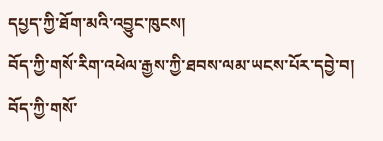དཔྱད་ཀྱི་ཐོག་མའི་འབྱུང་ཁུངས།
བོད་ཀྱི་གསོ་རིག་འཕེལ་རྒྱས་ཀྱི་ཐབས་ལམ་ཡངས་པོར་དབྱེ་བ།
བོད་ཀྱི་གསོ་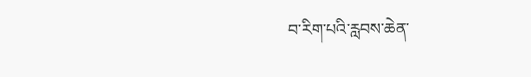བ་རིག་པའི་རླབས་ཆེན་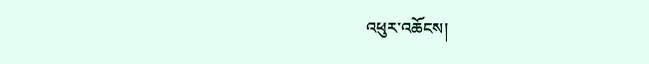འཕུར་འཆོངས།